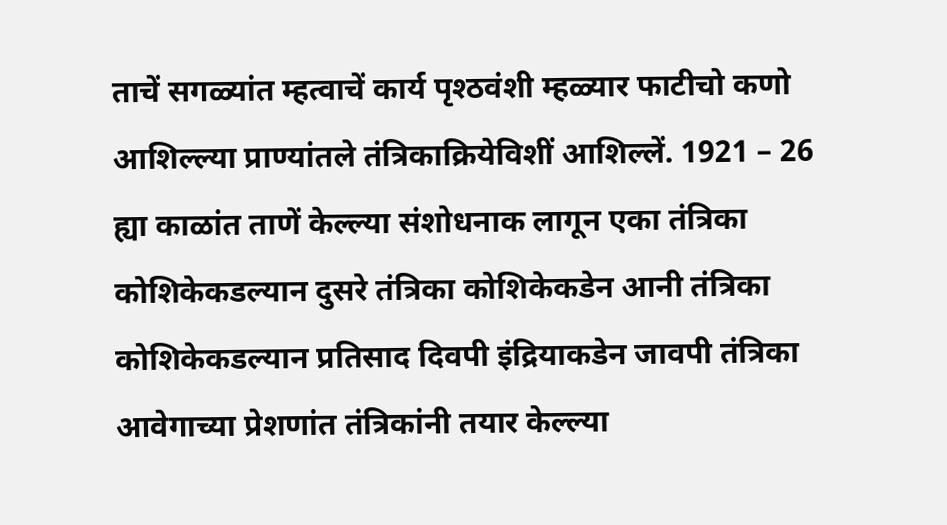ताचें सगळ्यांत म्हत्वाचें कार्य पृश्ठवंशी म्हळ्यार फाटीचो कणो आशिल्ल्या प्राण्यांतले तंत्रिकाक्रियेविशीं आशिल्लें. 1921 – 26 ह्या काळांत ताणें केल्ल्या संशोधनाक लागून एका तंत्रिका कोशिकेकडल्यान दुसरे तंत्रिका कोशिकेकडेन आनी तंत्रिका कोशिकेकडल्यान प्रतिसाद दिवपी इंद्रियाकडेन जावपी तंत्रिका आवेगाच्या प्रेशणांत तंत्रिकांनी तयार केल्ल्या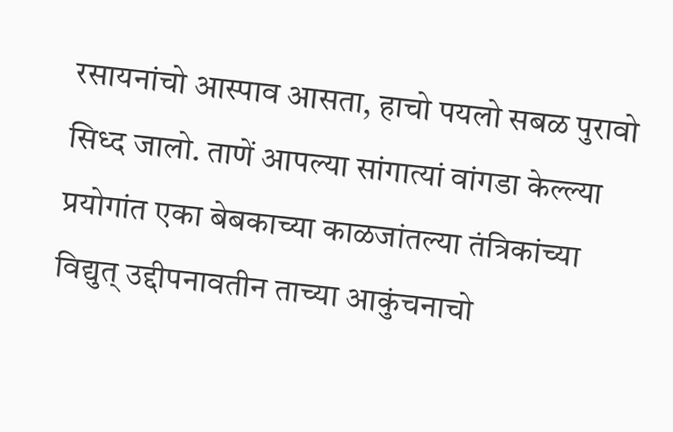रसायनांचो आस्पाव आसता, हाचो पयलो सबळ पुरावो सिध्द जालो. ताणें आपल्या सांगात्यां वांगडा केल्ल्या प्रयोगांत एका बेबकाच्या काळजांतल्या तंत्रिकांच्या विद्युत् उद्दीपनावतीन ताच्या आकुंचनाचो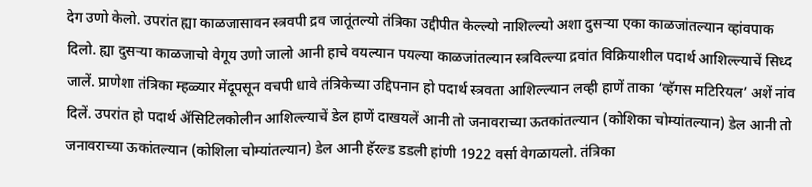देग उणो केलो. उपरांत ह्या काळजासावन स्त्रवपी द्रव जातूंतल्यो तंत्रिका उद्दीपीत केल्ल्यो नाशिल्ल्यो अशा दुसऱ्या एका काळजांतल्यान व्हांवपाक दिलो. ह्या दुसऱ्या काळजाचो वेगूय उणो जालो आनी हाचे वयल्यान पयल्या काळजांतल्यान स्त्रविल्ल्या द्रवांत विक्रियाशील पदार्थ आशिल्ल्याचें सिध्द जालें. प्राणेशा तंत्रिका म्हळ्यार मेंदूपसून वचपी धावे तंत्रिकेच्या उद्दिपनान हो पदार्थ स्त्रवता आशिल्ल्यान लव्ही हाणें ताका ‘व्हॅगस मटिरियल’ अशें नांव दिलें. उपरांत हो पदार्थ ॲसिटिलकोलीन आशिल्ल्याचें डेल हाणें दाखयलें आनी तो जनावराच्या ऊतकांतल्यान (कोशिका चोम्यांतल्यान) डेल आनी तो जनावराच्या ऊकांतल्यान (कोशिला चोम्यांतल्यान) डेल आनी हॅरल्ड डडली हांणी 1922 वर्सा वेगळायलो. तंत्रिका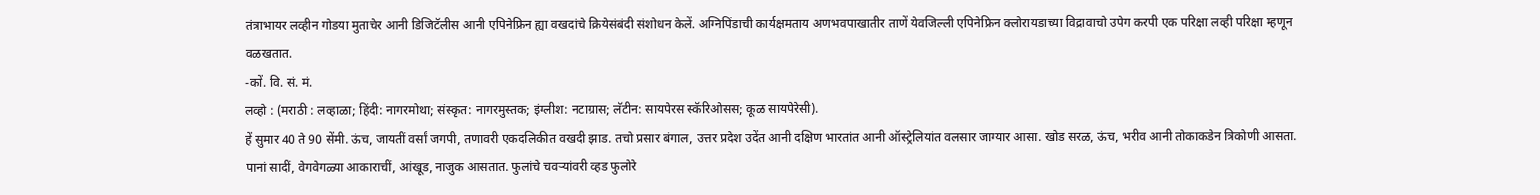तंत्राभायर लव्हीन गोडया मुताचेर आनी डिजिटॅलीस आनी एपिनेफ्रिन ह्या वखदांचे क्रियेसंबंदी संशोधन केलें. अग्निपिंडाची कार्यक्षमताय अणभवपाखातीर ताणें येवजिल्ली एपिनेफ्रिन क्लोरायडाच्या विद्रावाचो उपेग करपी एक परिक्षा लव्ही परिक्षा म्हणून वळखतात.
-कों. वि. सं. मं.
लव्हो : (मराठी : लव्हाळा; हिंदी: नागरमोथा; संस्कृत: नागरमुस्तक; इंग्लीश: नटाग्रास; लॅटीन: सायपेरस स्कॅरिओसस; कूळ सायपेरेसी).
हें सुमार 40 ते 90 सेंमी. ऊंच, जायतीं वर्सां जगपी, तणावरी एकदलिकीत वखदी झाड. तचो प्रसार बंगाल, उत्तर प्रदेश उदेंत आनी दक्षिण भारतांत आनी ऑस्ट्रेलियांत वलसार जाग्यार आसा. खोड सरळ, ऊंच, भरीव आनी तोकाकडेन त्रिकोणी आसता. पानां सादीं, वेगवेगळ्या आकाराचीं, आंखूड, नाजुक आसतात. फुलांचे चवऱ्यांवरी व्हड फुलोरे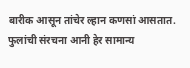बारीक आसून तांचेर ल्हान कणसां आसतात. फुलांची संरचना आनी हेर सामान्य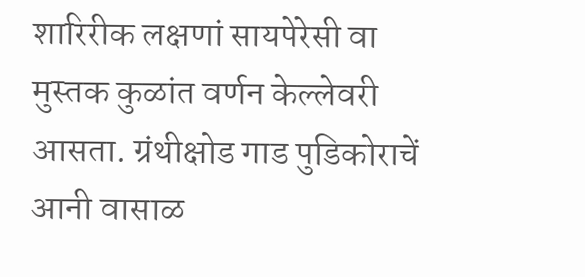शारिरीक लक्षणां सायपेरेसी वा मुस्तक कुळांत वर्णन केल्लेवरी आसता. ग्रंथीक्षोड गाड पुडिकोराचें आनी वासाळ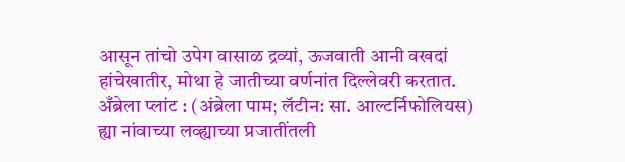आसून तांचो उपेग वासाळ द्रव्यां, ऊजवाती आनी वखदां हांचेखातीर, मोथा हे जातीच्या वर्णनांत दिल्लेवरी करतात.
अँब्रेला प्लांट : (अंब्रेला पाम; लॅटीन: सा. आल्टर्निफोलियस)
ह्या नांवाच्या लव्ह्याच्या प्रजातींतली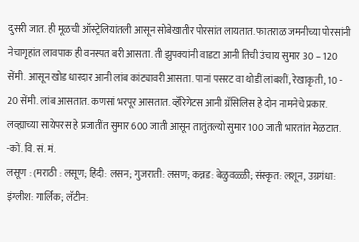दुसरी जात. ही मूळची ऑस्ट्रेलियांतली आसून सोबेखातीर पोरसांत लायतात. फातराळ जमनीच्या पोरसांनी नेचागृहांत लावपाक ही वनस्पत बरी आसता. ती झुपक्यांनी वाडटा आनी तिची उंचाय सुमार 30 – 120 सेंमी. आसून खोड धारदार आनी लांब कांट्यावरी आसता. पानां पसरट वा थोडीं लांबशीं, रेखाकृती, 10 - 20 सेंमी. लांब आसतात. कणसां भरपूर आसतात. व्हॅरिगेटस आनी ग्रॅसिलिस हे दोन नामनेचे प्रकार. लव्ह्याच्या सायेपरस हे प्रजातींत सुमार 600 जाती आसून तातुंतल्यो सुमार 100 जाती भारतांत मेळटात.
-कों. वि. सं. मं.
लसूण : (मराठी : लसूण; हिंदी: लसन; गुजराती: लसण; कन्नड: बेळुवळ्ळी; संस्कृत: लशून, उग्रगंधा: इंग्लीश: गार्लिक; लॅटीन: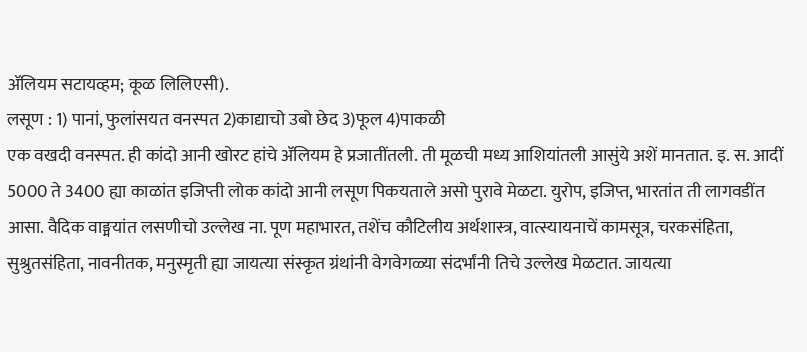ॲलियम सटायव्हम; कूळ लिलिएसी).
लसूण : 1) पानां, फुलांसयत वनस्पत 2)काद्याचो उबो छेद 3)फूल 4)पाकळी
एक वखदी वनस्पत. ही कांदो आनी खोरट हांचे ॲलियम हे प्रजातींतली. ती मूळची मध्य आशियांतली आसुंये अशें मानतात. इ. स. आदीं 5000 ते 3400 ह्या काळांत इजिप्ती लोक कांदो आनी लसूण पिकयताले असो पुरावे मेळटा. युरोप, इजिप्त, भारतांत ती लागवडींत आसा. वैदिक वाङ्मयांत लसणीचो उल्लेख ना. पूण महाभारत, तशेंच कौटिलीय अर्थशास्त्र, वात्स्यायनाचें कामसूत्र, चरकसंहिता, सुश्रुतसंहिता, नावनीतक, मनुस्मृती ह्या जायत्या संस्कृत ग्रंथांनी वेगवेगळ्या संदर्भांनी तिचे उल्लेख मेळटात. जायत्या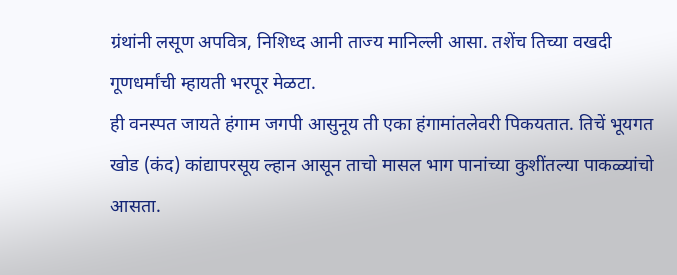ग्रंथांनी लसूण अपवित्र, निशिध्द आनी ताज्य मानिल्ली आसा. तशेंच तिच्या वखदी गूणधर्मांची म्हायती भरपूर मेळटा.
ही वनस्पत जायते हंगाम जगपी आसुनूय ती एका हंगामांतलेवरी पिकयतात. तिचें भूयगत खोड (कंद) कांद्यापरसूय ल्हान आसून ताचो मासल भाग पानांच्या कुशींतल्या पाकळ्यांचो आसता.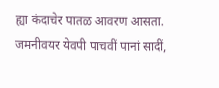ह्या कंदाचेर पातळ आवरण आसता. जमनीवयर येवपी पाचवीं पानां सादीं,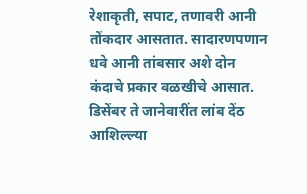रेशाकृती, सपाट, तणावरी आनी तोंकदार आसतात. सादारणपणान धवे आनी तांबसार अशे दोन कंदाचे प्रकार वळखीचे आसात. डिसेंबर ते जानेवारींत लांब देंठ आशिल्ल्या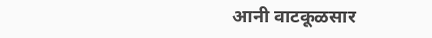आनी वाटकूळसार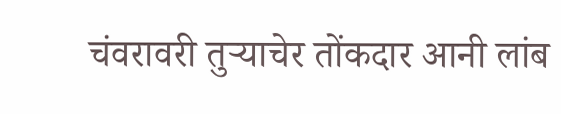चंवरावरी तुऱ्याचेर तोंकदार आनी लांब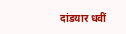दांडयार धवीं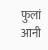फुलां आनी